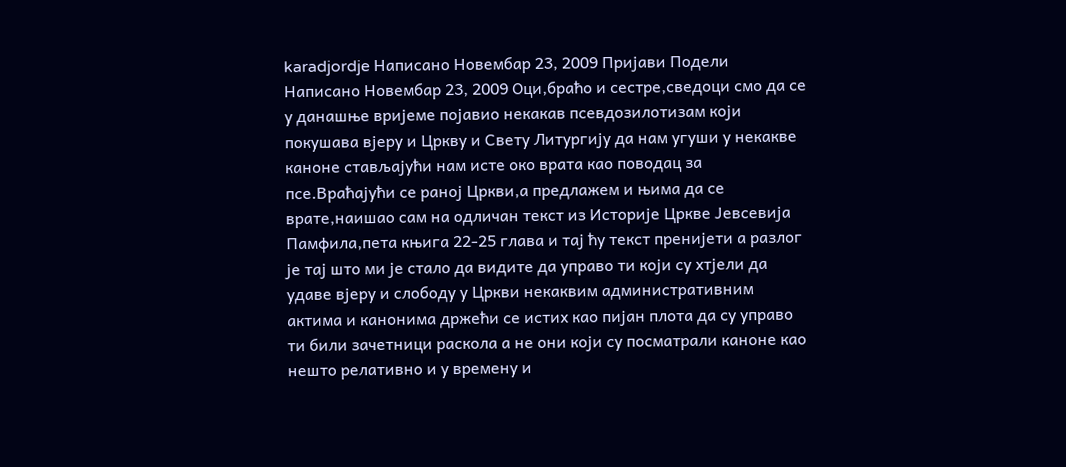karadjordje Написано Новембар 23, 2009 Пријави Подели Написано Новембар 23, 2009 Оци,браћо и сестре,сведоци смо да се у данашње вријеме појавио некакав псевдозилотизам који покушава вјеру и Цркву и Свету Литургију да нам угуши у некакве каноне стављајући нам исте око врата као поводац за псе.Враћајући се раној Цркви,а предлажем и њима да се врате,наишао сам на одличан текст из Историје Цркве Јевсевија Памфила,пета књига 22-25 глава и тај ћу текст пренијети а разлог је тај што ми је стало да видите да управо ти који су хтјели да удаве вјеру и слободу у Цркви некаквим административним актима и канонима држећи се истих као пијан плота да су управо ти били зачетници раскола а не они који су посматрали каноне као нешто релативно и у времену и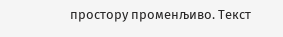простору променљиво. Текст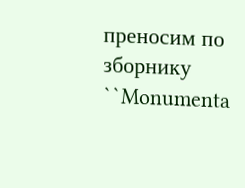преносим по зборнику ``Monumenta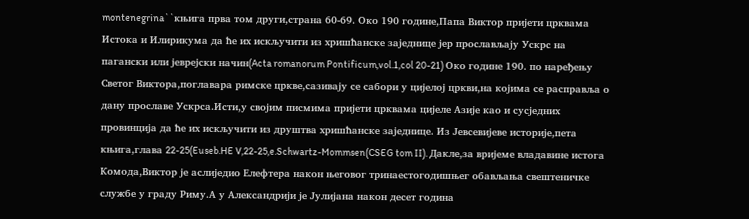montenegrina``књига прва том други,страна 60-69. Око 190 године,Папа Виктор пријети црквама Истока и Илирикума да ће их искључити из хришћанске заједнице јер прослављају Ускрс на пагански или јеврејски начин(Acta romanorum Pontificum,vol.1,col 20-21) Око године 190. по наређењу Светог Виктора,поглавара римске цркве,сазивају се сабори у цијелој цркви,на којима се расправља о дану прославе Ускрса.Исти,у својим писмима пријети црквама цијеле Азије као и сусједних провинција да ће их искључити из друштва хришћанске заједнице. Из Јевсевијеве историје,пета књига,глава 22-25(Euseb.HE V,22-25,e.Schwartz-Mommsen(CSEG tom II). Дакле,за вријеме владавине истога Комода,Виктор је аслиједио Елефтера након његовог тринаестогодишњег обављања свештеничке службе у граду Риму.А у Александрији је Јулијана након десет година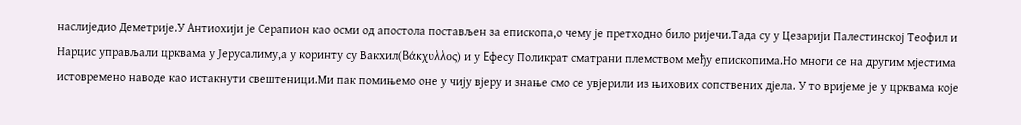наслиједио Деметрије.У Антиохији је Серапион као осми од апостола постављен за епископа,о чему је претходно било ријечи.Тада су у Цезарији Палестинској Теофил и Нарцис управљали црквама у Јерусалиму,а у коринту су Вакхил(Βάκχυλλος) и у Εфесу Поликрат сматрани племством међу епископима.Но многи се на другим мјестима истовремено наводе као истакнути свештеници.Ми пак помињемо оне у чију вјеру и знање смо се увјерили из њихових сопствених дјела. У то вријеме је у црквама које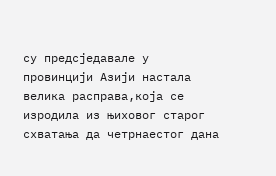су предсједавале у провинцији Азији настала велика расправа,која се изродила из њиховог старог схватања да четрнаестог дана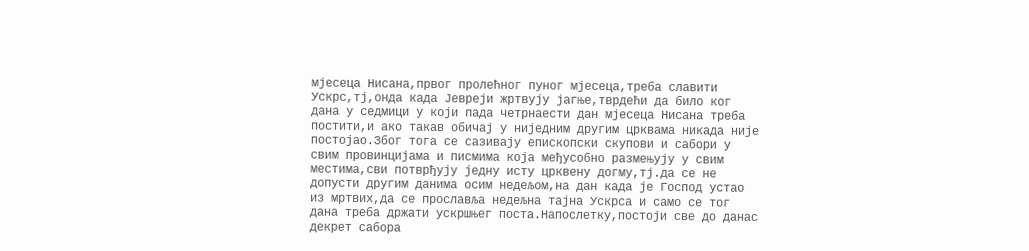мјесеца Нисана,првог пролећног пуног мјесеца,треба славити Ускрс,тј,онда када Јевреји жртвују јагње,тврдећи да било ког дана у седмици у који пада четрнаести дан мјесеца Нисана треба постити,и ако такав обичај у ниједним другим црквама никада није постојао.Због тога се сазивају епископски скупови и сабори у свим провинцијама и писмима која међусобно размењују у свим местима,сви потврђују једну исту црквену догму,тј.да се не допусти другим данима осим недељом,на дан када је Господ устао из мртвих,да се прославља недељна тајна Ускрса и само се тог дана треба држати ускршњег поста.Напослетку,постоји све до данас декрет сабора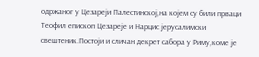одржаног у Цезареји Палестинској,на којем су били прваци Теофил епископ Цезареје и Нарцис јерусалимски свештеник.Постоји и сличан декрет сабора у Риму,коме је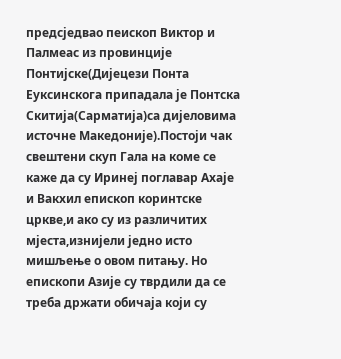предсједвао пеископ Виктор и Палмеас из провинције Понтијске(Дијецези Понта Еуксинскога припадала је Понтска Скитија(Сарматија)са дијеловима источне Македоније).Постоји чак свештени скуп Гала на коме се каже да су Иринеј поглавар Ахаје и Вакхил епископ коринтске цркве,и ако су из различитих мјеста,изнијели једно исто мишљење о овом питању. Но епископи Азије су тврдили да се треба држати обичаја који су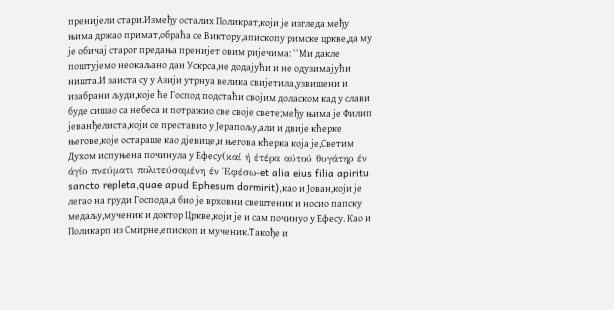пренијели стари.Између осталих Поликрат,који је изгледа међу њима држао примат,обраћа се Виктору,апископу римске цркве,да му је обичај старог предања пренијет овим ријечима: ``Ми дакле поштујемо неокаљано дан Ускрса,не додајући и не одузимајући ништа.И заиста су у Азији утрнуа велика свијетила,узвишени и изабрани људи,које ће Господ подстаћи својим доласком кад у слави буде сишао са небеса и потражио све своје свете;међу њима је Филип јеванђелиста,који се преставио у Јерапољу,али и двије кћерке његове,које остараше као дјевице,и његова кћерка која је,Светим Духом испуњена починула у Ефесу(καί ή έτέρα αύτού θυγάτηρ έν άγίο πνεύματι πολιτεύσαμένη έν Έφέσω-et alia eius filia apiritu sancto repleta,quae apud Ephesum dormirit),као и Јован,који је легао на груди Господа,а био је врховни свештеник и носио папску медаљу,мученик и доктор Цркве,који је и сам починуо у Ефесу. Као и Поликарп из Смирне,епископ и мученик.Такође и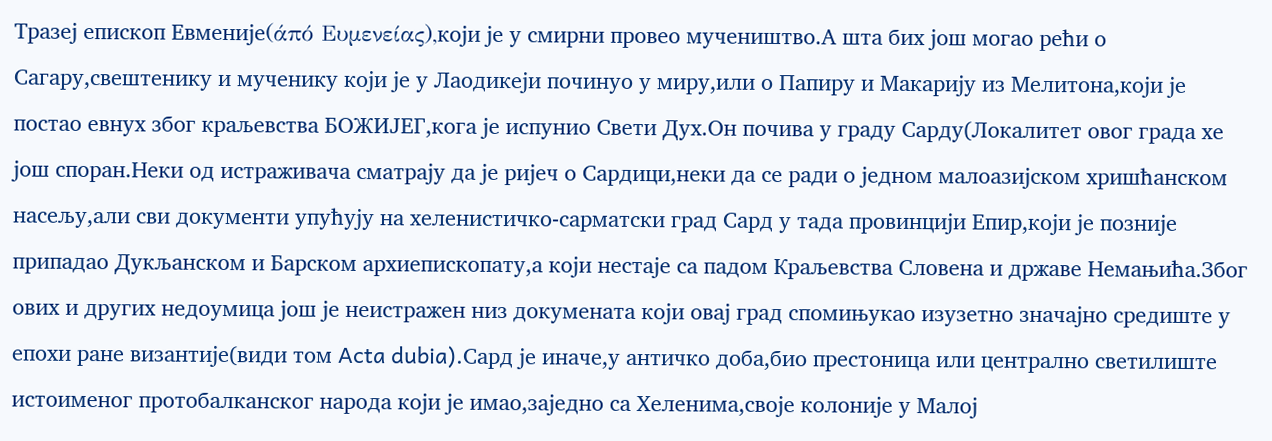Тразеј епископ Евменије(άπό Ευμενείας),који је у смирни провео мучеништво.А шта бих још могао рећи о Сагару,свештенику и мученику који је у Лаодикеји починуо у миру,или о Папиру и Макарију из Мелитона,који је постао евнух због краљевства БОЖИЈЕГ,кога је испунио Свети Дух.Он почива у граду Сарду(Локалитет овог града хе још споран.Неки од истраживача сматрају да је ријеч о Сардици,неки да се ради о једном малоазијском хришћанском насељу,али сви документи упућују на хеленистичко-сарматски град Сард у тада провинцији Епир,који је позније припадао Дукљанском и Барском архиепископату,а који нестаје са падом Краљевства Словена и државе Немањића.Због ових и других недоумица још је неистражен низ докумената који овај град спомињукао изузетно значајно средиште у епохи ране византије(види том Acta dubia).Сард је иначе,у античко доба,био престоница или централно светилиште истоименог протобалканског народа који је имао,заједно са Хеленима,своје колоније у Малој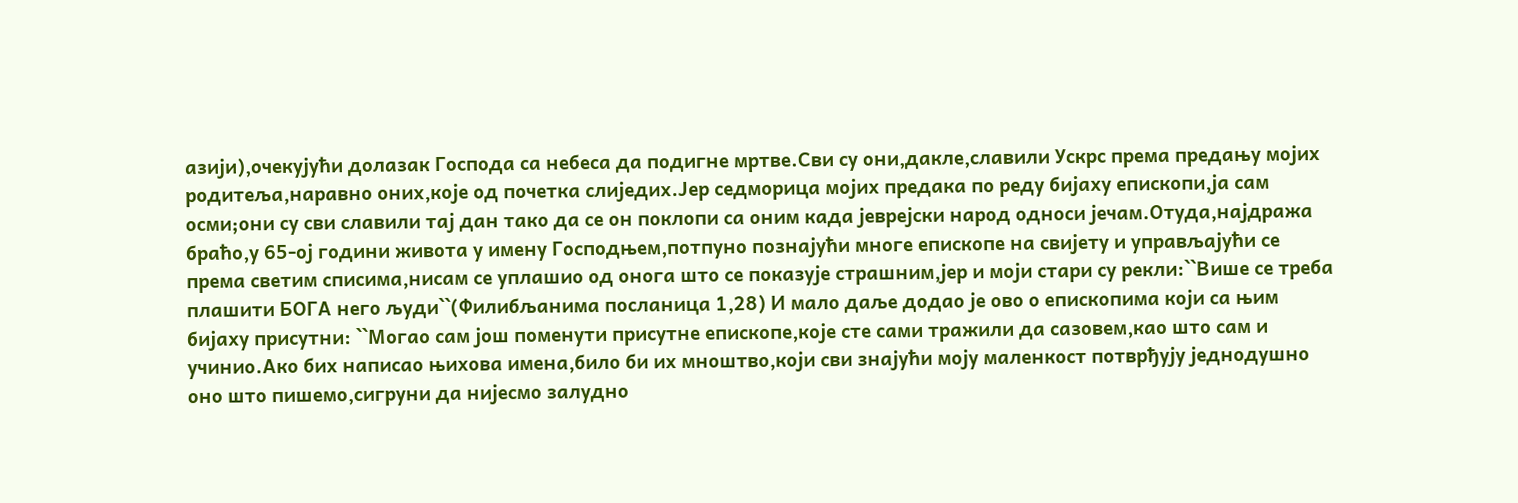азији),очекујући долазак Господа са небеса да подигне мртве.Сви су они,дакле,славили Ускрс према предању мојих родитеља,наравно оних,које од почетка слиједих.Јер седморица мојих предака по реду бијаху епископи,ја сам осми;они су сви славили тај дан тако да се он поклопи са оним када јеврејски народ односи јечам.Отуда,најдража браћо,у 65-ој години живота у имену Господњем,потпуно познајући многе епископе на свијету и управљајући се према светим списима,нисам се уплашио од онога што се показује страшним,јер и моји стари су рекли:``Више се треба плашити БОГА него људи``(Филибљанима посланица 1,28) И мало даље додао је ово о епископима који са њим бијаху присутни: ``Могао сам још поменути присутне епископе,које сте сами тражили да сазовем,као што сам и учинио.Ако бих написао њихова имена,било би их мноштво,који сви знајући моју маленкост потврђују једнодушно оно што пишемо,сигруни да нијесмо залудно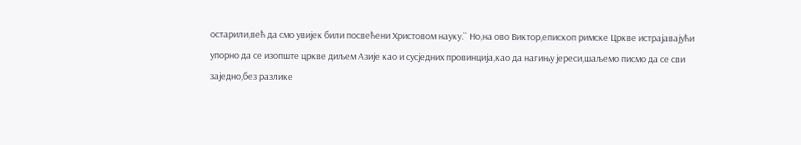остарили,већ да смо увијек били посвећени Христовом науку.`` Но,на ово Виктор,епископ римске Цркве истрајавајући упорно да се изопште цркве диљем Азије као и сусједних провинција,као да нагињу јереси,шаљемо писмо да се сви заједно,без разлике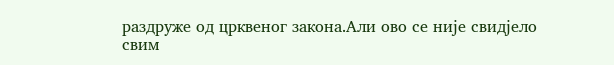раздруже од црквеног закона.Али ово се није свидјело свим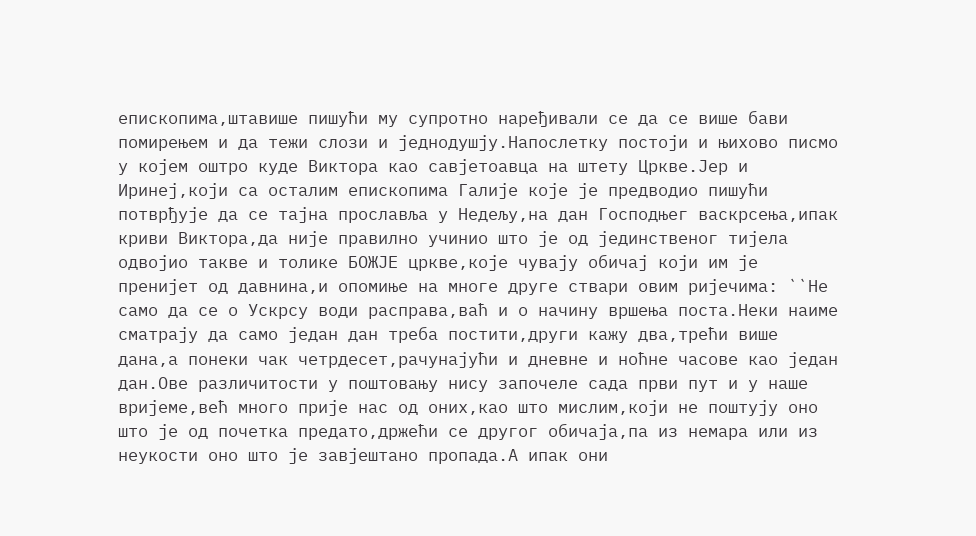епископима,штавише пишући му супротно наређивали се да се више бави помирењем и да тежи слози и једнодушју.Напослетку постоји и њихово писмо у којем оштро куде Виктора као савјетоавца на штету Цркве.Јер и Иринеј,који са осталим епископима Галије које је предводио пишући потврђује да се тајна прославља у Недељу,на дан Господњег васкрсења,ипак криви Виктора,да није правилно учинио што је од јединственог тијела одвојио такве и толике БОЖЈЕ цркве,које чувају обичај који им је пренијет од давнина,и опомиње на многе друге ствари овим ријечима: ``Не само да се о Ускрсу води расправа,ваћ и о начину вршења поста.Неки наиме сматрају да само један дан треба постити,други кажу два,трећи више дана,а понеки чак четрдесет,рачунајући и дневне и ноћне часове као један дан.Ове различитости у поштовању нису започеле сада први пут и у наше вријеме,већ много прије нас од оних,као што мислим,који не поштују оно што је од почетка предато,држећи се другог обичаја,па из немара или из неукости оно што је завјештано пропада.А ипак они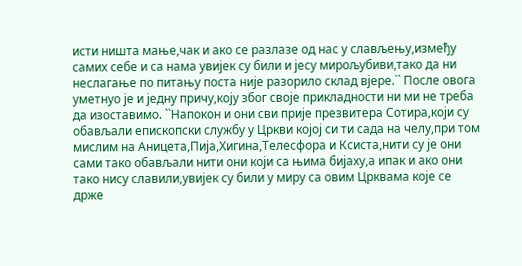исти ништа мање,чак и ако се разлазе од нас у слављењу,између самих себе и са нама увијек су били и јесу мирољубиви,тако да ни неслагање по питању поста није разорило склад вјере.`` После овога уметнуо је и једну причу,коју због своје прикладности ни ми не треба да изоставимо. ``Напокон и они сви прије презвитера Сотира,који су обављали епископски службу у Цркви којој си ти сада на челу,при том мислим на Аницета,Пија,Хигина,Телесфора и Ксиста,нити су је они сами тако обављали нити они који са њима бијаху,а ипак и ако они тако нису славили,увијек су били у миру са овим Црквама које се држе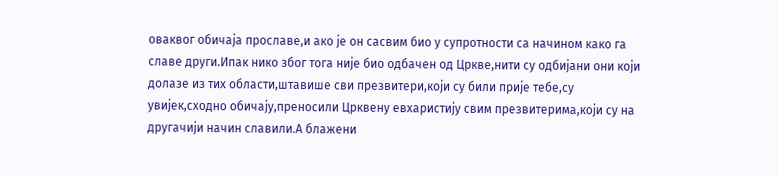оваквог обичаја прославе,и ако је он сасвим био у супротности са начином како га славе други.Ипак нико због тога није био одбачен од Цркве,нити су одбијани они који долазе из тих области,штавише сви презвитери,који су били прије тебе,су увијек,сходно обичају,преносили Црквену евхаристију свим презвитерима,који су на другачији начин славили.А блажени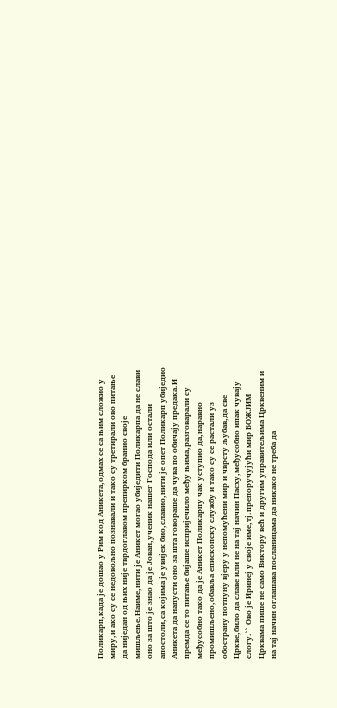Поликарп,када је дошао у Рим код Аникета,одмах се са њим сложио у миру,и ако су се недовољно познавали и тако су третирали ово питање да ниједан од њих није тврдоглавом препирком бранио своје мишљење.Наиме,нити је Аникет могао убиједити Поликарпа да не слави оно за што је знао да је Јован,ученик нашег Господа или остали апостоли,са којима је увијек био,славио,нити је опет Поликарп убиједио Аникета да напусти оно за шта говораше да чува по обичају предака.И премда се то питање бијаше испријечило међу њима,разговарали су међусобно тако да је Аникет Поликарпу чак уступио да,наравно промишљено,обавља епископску службу и тако су се растали уз обострану потпуну вјеру у непомућени мир и чврсту љубав,да све Цркве,било да славе или не на тај начин Пасху,међусобно ипак чувају слогу.`` Ово је Иринеј у своје име,тј.препоручујући мир БОЖЈИМ Црквама пише не само Виктору већ и другим управитељима Црквеним и на тај начин оглашава посланицама да никако не треба да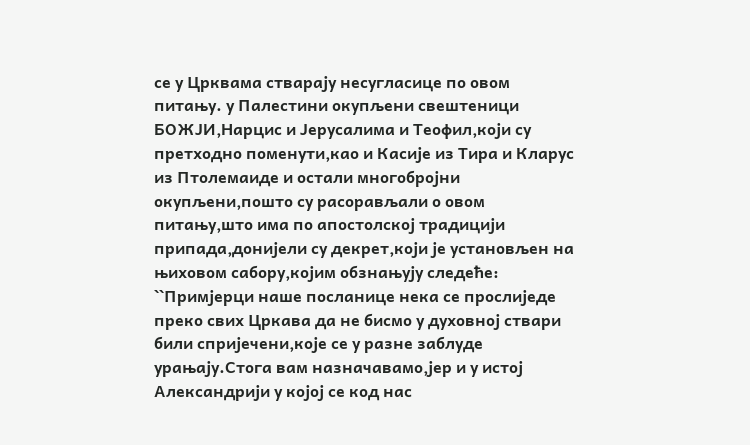се у Црквама стварају несугласице по овом питању. у Палестини окупљени свештеници БОЖЈИ,Нарцис и Јерусалима и Теофил,који су претходно поменути,као и Касије из Тира и Кларус из Птолемаиде и остали многобројни окупљени,пошто су расорављали о овом питању,што има по апостолској традицији припада,донијели су декрет,који је установљен на њиховом сабору,којим обзнањују следеће: ``Примјерци наше посланице нека се прослиједе преко свих Цркава да не бисмо у духовној ствари били спријечени,које се у разне заблуде урањају.Стога вам назначавамо,јер и у истој Александрији у којој се код нас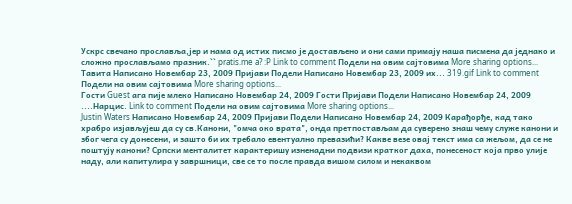Ускрс свечано прославља,јер и нама од истих писмо је достављено и они сами примају наша писмена да једнако и сложно прослављамо празник.`` pratis.me a? :P Link to comment Подели на овим сајтовима More sharing options...
Тавита Написано Новембар 23, 2009 Пријави Подели Написано Новембар 23, 2009 их... 319.gif Link to comment Подели на овим сајтовима More sharing options...
Гости Guest ага пије млеко Написано Новембар 24, 2009 Гости Пријави Подели Написано Новембар 24, 2009 ....Нарцис. Link to comment Подели на овим сајтовима More sharing options...
Justin Waters Написано Новембар 24, 2009 Пријави Подели Написано Новембар 24, 2009 Карађорђе, кад тако храбро изјављујеш да су св.Канони, "омча око врата", онда претпостављам да суверено знаш чему служе канони и због чега су донесени, и зашто би их требало евентуално превазићи? Какве везе овај текст има са жељом, да се не поштују канони? Српски менталитет карактеришу изненадни подвизи кратког даха, понесеност која прво улије наду, али капитулира у завршници, све се то после правда вишом силом и некаквом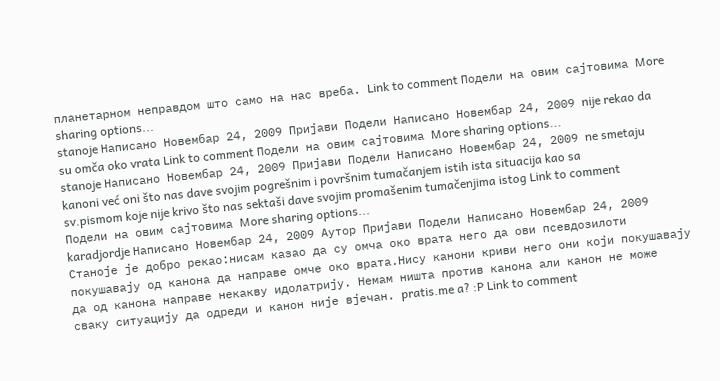планетарном неправдом што само на нас вреба. Link to comment Подели на овим сајтовима More sharing options...
stanoje Написано Новембар 24, 2009 Пријави Подели Написано Новембар 24, 2009 nije rekao da su omča oko vrata Link to comment Подели на овим сајтовима More sharing options...
stanoje Написано Новембар 24, 2009 Пријави Подели Написано Новембар 24, 2009 ne smetaju kanoni već oni što nas dave svojim pogrešnim i površnim tumačanjem istih ista situacija kao sa sv.pismom koje nije krivo što nas sektaši dave svojim promašenim tumačenjima istog Link to comment Подели на овим сајтовима More sharing options...
karadjordje Написано Новембар 24, 2009 Аутор Пријави Подели Написано Новембар 24, 2009 Станоје је добро рекао:нисам казао да су омча око врата него да ови псевдозилоти покушавају од канона да направе омче око врата.Нису канони криви него они који покушавају да од канона направе некакву идолатрију. Немам ништа против канона али канон не може сваку ситуацију да одреди и канон није вјечан. pratis.me a? :P Link to comment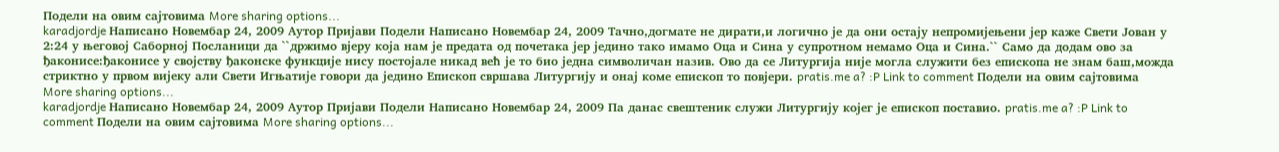Подели на овим сајтовима More sharing options...
karadjordje Написано Новембар 24, 2009 Аутор Пријави Подели Написано Новембар 24, 2009 Тачно,догмате не дирати,и логично је да они остају непромијењени јер каже Свети Јован у 2:24 у његовој Саборној Посланици да ``држимо вјеру која нам је предата од почетака јер једино тако имамо Оца и Сина у супротном немамо Оца и Сина.`` Само да додам ово за ђаконисе:ђаконисе у својству ђаконске функције нису постојале никад већ је то био једна символичан назив. Ово да се Литургија није могла служити без епископа не знам баш,можда стриктно у првом вијеку али Свети Игњатије говори да једино Епископ свршава Литургију и онај коме епископ то повјери. pratis.me a? :P Link to comment Подели на овим сајтовима More sharing options...
karadjordje Написано Новембар 24, 2009 Аутор Пријави Подели Написано Новембар 24, 2009 Па данас свештеник служи Литургију којег је епископ поставио. pratis.me a? :P Link to comment Подели на овим сајтовима More sharing options...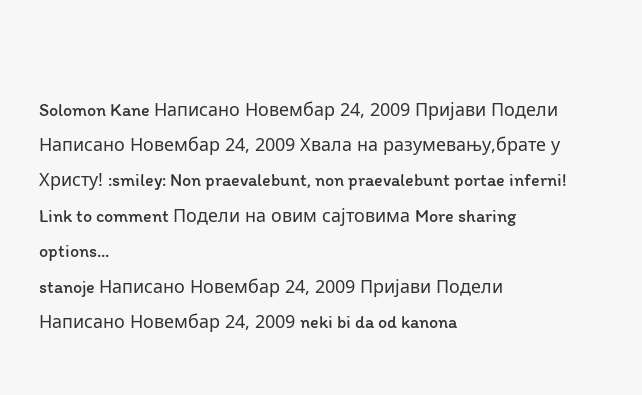Solomon Kane Написано Новембар 24, 2009 Пријави Подели Написано Новембар 24, 2009 Хвала на разумевању,брате у Христу! :smiley: Non praevalebunt, non praevalebunt portae inferni! Link to comment Подели на овим сајтовима More sharing options...
stanoje Написано Новембар 24, 2009 Пријави Подели Написано Новембар 24, 2009 neki bi da od kanona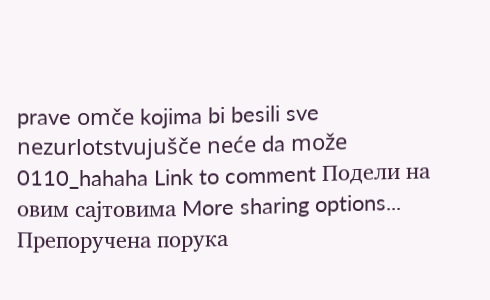prave omče kojima bi besili sve nezurlotstvujušče neće da može 0110_hahaha Link to comment Подели на овим сајтовима More sharing options...
Препоручена порука